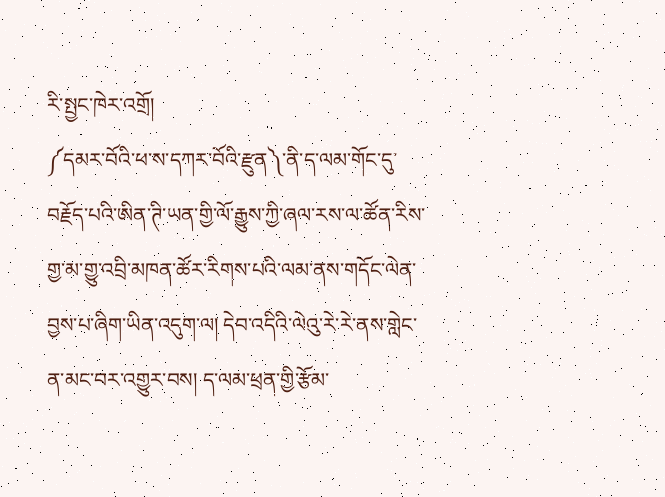རི་སྤྱང་ཁེར་འགྲོ།
༼དམར་བོའི་ཕ་ས་དཀར་བོའི་རྫུན༽་ནི་ད་ལམ་གོང་དུ་བརྗོད་པའི་ཨིན་ཊི་ཡན་གྱི་ལོ་རྒྱུས་ཀྱི་ཞལ་རས་ལ་ཚོན་རིས་གྱ་མ་གྱུ་འབྲི་མཁན་ཚོར་རིགས་པའི་ལམ་ནས་གདོང་ལེན་བྱས་པ་ཞིག་ཡིན་འདུག་ལ། དེབ་འདིའི་ལེའུ་རེ་རེ་ནས་གླེང་ན་མང་བར་འགྱུར་བས། ད་ལམ་ཕྲན་གྱི་རྩོམ་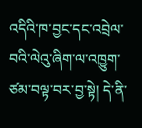འདིའི་ཁ་བྱང་དང་འབྲེལ་བའི་ལེའུ་ཞིག་ལ་འཁྱུག་ཙམ་བལྟ་བར་བྱ་སྟེ། དེ་ནི་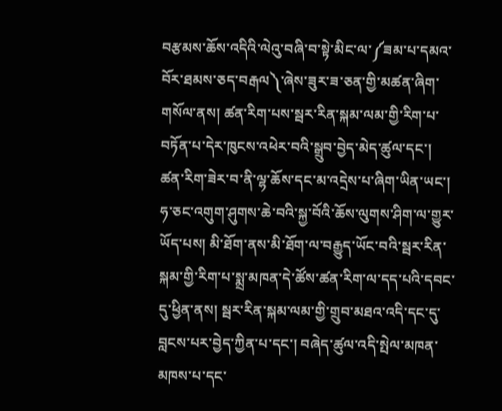བརྩམས་ཆོས་འདིའི་ལེའུ་བཞི་བ་སྟེ་མིང་ལ་༼ཟམ་པ་དམའ་བོར་ཐམས་ཅད་བརྒལ༽་ཞེས་ཟུར་ཟ་ཅན་གྱི་མཚན་ཞིག་གསོལ་ནས། ཚན་རིག་པས་སྦར་རིན་སྐམ་ལམ་གྱི་རིག་པ་བཏོན་པ་དེར་ཁུངས་འཕེར་བའི་སྒྲུབ་བྱེད་མེད་ཚུལ་དང་། ཚན་རིག་ཟེར་བ་ནི་ལྷ་ཆོས་དང་མ་འདྲེས་པ་ཞིག་ཡིན་ཡང་། ཧ་ཅང་འགུག་ཤུགས་ཆེ་བའི་སྐྱ་བོའི་ཆོས་ལུགས་ཤིག་ལ་གྱུར་ཡོད་པས། མི་ཐོག་ནས་མི་ཐོག་ལ་བརྒྱུད་ཡོང་བའི་སྦར་རིན་སྐམ་གྱི་རིག་པ་སྨྲ་མཁན་དེ་ཚོས་ཚན་རིག་ལ་དད་པའི་དབང་དུ་ཕྱིན་ནས། སྦར་རིན་སྐམ་ལམ་གྱི་གྲུབ་མཐའ་འདི་དང་དུ་བླངས་པར་བྱེད་ཀྱིན་པ་དང་། བཞེད་ཚུལ་འདི་སྤེལ་མཁན་མཁས་པ་དང་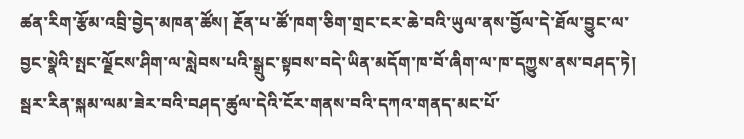ཚན་རིག་རྩོམ་འབྲི་བྱེད་མཁན་ཚོས། རྔོན་པ་ཚོ་ཁག་ཅིག་གྲང་ངར་ཆེ་བའི་ཡུལ་ནས་བྱོལ་དེ་ཐོལ་བྱུང་ལ་བྱང་སྣེའི་སྤང་ལྗོངས་ཤིག་ལ་སླེབས་པའི་སྒྲུང་སྟབས་བདེ་ཡིན་མདོག་ཁ་བོ་ཞིག་ལ་ཁ་དཀྱུས་ནས་བཤད་ཏེ། སྦར་རིན་སྐམ་ལམ་ཟེར་བའི་བཤད་ཚུལ་དེའི་ངོར་གནས་བའི་དཀའ་གནད་མང་པོ་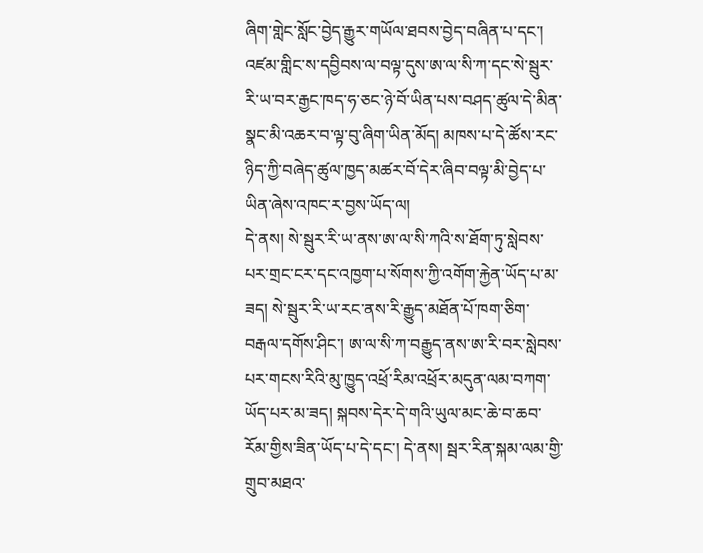ཞིག་གླེང་སློང་བྱེད་རྒྱུར་གཡོལ་ཐབས་བྱེད་བཞིན་པ་དང་། འཛམ་གླིང་ས་དབྱིབས་ལ་བལྟ་དུས་ཨ་ལ་སི་ཀ་དང་སེ་སྦུར་རི་ཡ་བར་རྒྱང་ཁད་ཧ་ཅང་ཉེ་བོ་ཡིན་པས་བཤད་ཚུལ་དེ་མིན་སྣང་མི་འཆར་བ་ལྟ་བུ་ཞིག་ཡིན་མོད། མཁས་པ་དེ་ཚོས་རང་ཉིད་ཀྱི་བཞེད་ཚུལ་ཁྱད་མཚར་བོ་དེར་ཞིབ་བལྟ་མི་བྱེད་པ་ཡིན་ཞེས་འཁང་ར་བྱས་ཡོད་ལ།
དེ་ནས། སེ་སྦུར་རི་ཡ་ནས་ཨ་ལ་སི་ཀའི་ས་ཐོག་ཏུ་སླེབས་པར་གྲང་ངར་དང་འཁྱག་པ་སོགས་ཀྱི་འགོག་རྐྱེན་ཡོད་པ་མ་ཟད། སེ་སྦུར་རི་ཡ་རང་ནས་རི་རྒྱུད་མཐོན་པོ་ཁག་ཅིག་བརྒལ་དགོས་ཤིང་། ཨ་ལ་སི་ཀ་བརྒྱུད་ནས་ཨ་རི་བར་སླེབས་པར་གངས་རིའི་མུ་ཁྱུད་འཕྲོ་རིམ་འཕྲོར་མདུན་ལམ་བཀག་ཡོད་པར་མ་ཟད། སྐབས་དེར་དེ་གའི་ཡུལ་མང་ཆེ་བ་ཆབ་རོམ་གྱིས་ཟིན་ཡོད་པ་དེ་དང་། དེ་ནས། སྦར་རིན་སྐམ་ལམ་གྱི་གྲུབ་མཐའ་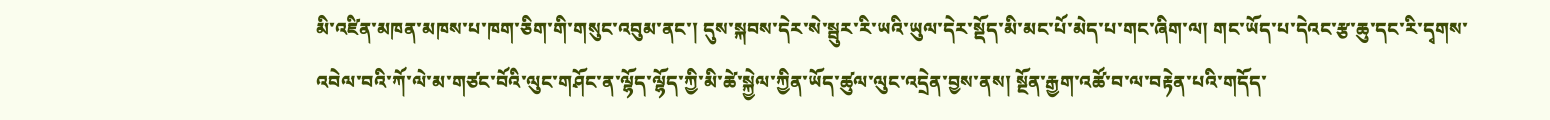མི་འཛིན་མཁན་མཁས་པ་ཁག་ཅིག་གི་གསུང་འབུམ་ནང་། དུས་སྐབས་དེར་སེ་སྦུར་རི་ཡའི་ཡུལ་དེར་སྡོད་མི་མང་པོ་མེད་པ་གང་ཞིག་ལ། གང་ཡོད་པ་དེའང་རྩ་ཆུ་དང་རི་དྭགས་འབེལ་བའི་ཀོ་ལེ་མ་གཙང་བོའི་ལུང་གཤོང་ན་ལྷོད་ལྷོད་ཀྱི་མི་ཚེ་སྐྱེལ་ཀྱིན་ཡོད་ཚུལ་ལུང་འདྲེན་བྱས་ནས། སྔོན་རྒྱག་འཚོ་བ་ལ་བརྟེན་པའི་གདོད་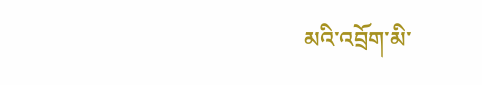མའི་འབྲོག་མི་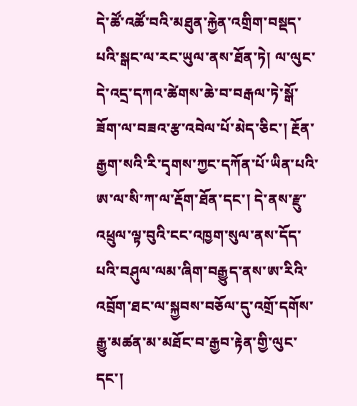དེ་ཚོ་འཚོ་བའི་མཐུན་རྐྱེན་འགྲིག་བསྡད་པའི་སྒང་ལ་རང་ཡུལ་ནས་ཐོན་ཏེ། ལ་ལུང་དེ་འདྲ་དཀའ་ཚེགས་ཆེ་བ་བརྒལ་ཏེ་སྒོ་ཟོག་ལ་བཟའ་རྩ་འབེལ་པོ་མེད་ཅིང་། རྔོན་རྒྱག་སའི་རི་དྭགས་ཀྱང་དཀོན་པོ་ཡིན་པའི་ཨ་ལ་སི་ཀ་ལ་རྡོག་ཐོན་དང་། དེ་ནས་རྫུ་འཕྲུལ་ལྟ་བུའི་ངང་འཁྱག་སུལ་ནས་དོད་པའི་བཤུལ་ལམ་ཞིག་བརྒྱུད་ནས་ཨ་རིའི་འབྲོག་ཐང་ལ་སྐྱབས་བཅོལ་དུ་འགྲོ་དགོས་རྒྱུ་མཚན་མ་མཐོང་བ་རྒྱབ་རྟེན་གྱི་ལུང་དང་།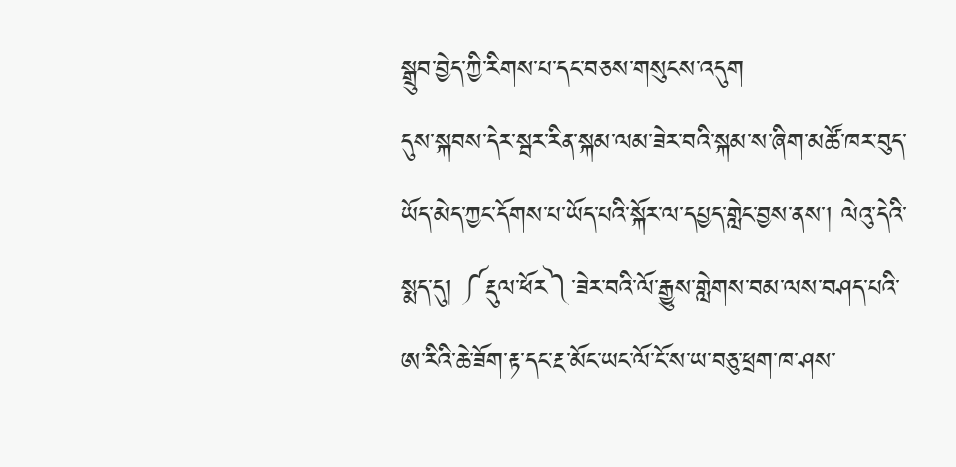སྒྲུབ་བྱེད་ཀྱི་རིགས་པ་དང་བཅས་གསུངས་འདུག
དུས་སྐབས་དེར་སྦར་རིན་སྐམ་ལམ་ཟེར་བའི་སྐམ་ས་ཞིག་མཚོ་ཁར་བུད་ཡོད་མེད་ཀྱང་དོགས་པ་ཡོད་པའི་སྐོར་ལ་དཔྱད་གླེང་བྱས་ནས་། ལེའུ་དེའི་སྨད་དུ། ༼རྡུལ་ཕོར༽་ཟེར་བའི་ལོ་རྒྱུས་གླེགས་བམ་ལས་བཤད་པའི་ཨ་རིའི་ཆེ་ཟོག་རྟ་དང་རྔ་མོང་ཡང་ལོ་ངོ་ས་ཡ་བཅུ་ཕྲག་ཁ་ཤས་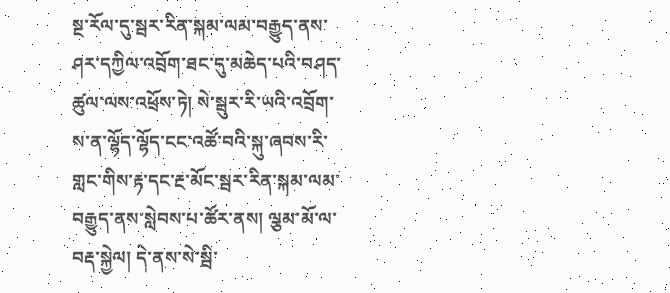སྔ་རོལ་དུ་སྦར་རིན་སྐམ་ལམ་བརྒྱུད་ནས་ཤར་དཀྱིལ་འབྲོག་ཐང་དུ་མཆེད་པའི་བཤད་ཚུལ་ལས་འཕྲོས་ཏེ། སེ་སྦུར་རི་ཡའི་འབྲོག་ས་ན་ལྷོད་ལྷོད་ངང་འཚོ་བའི་སྐུ་ཞབས་རི་གླང་གིས་རྟ་དང་རྔ་མོང་སྦར་རིན་སྐམ་ལམ་བརྒྱུད་ནས་སླེབས་པ་ཚོར་ནས། ལྕམ་མོ་ལ་བརྡ་སྐྱེལ། དེ་ནས་སེ་སྦི་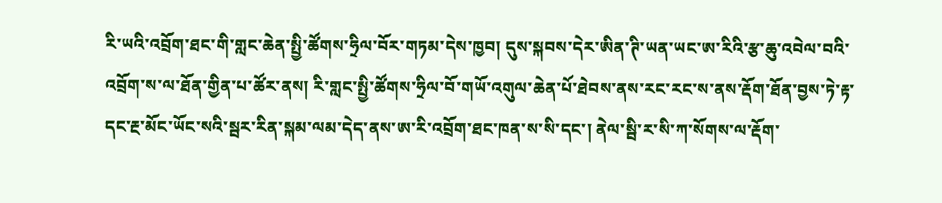རི་ཡའི་འབྲོག་ཐང་གི་གླང་ཆེན་སྤྱི་ཚོགས་ཧྲིལ་བོར་གཏམ་དེས་ཁྱབ། དུས་སྐབས་དེར་ཨིན་ཊི་ཡན་ཡང་ཨ་རིའི་རྩ་ཆུ་འབེལ་བའི་འབྲོག་ས་ལ་ཐོན་གྱིན་པ་ཚོར་ནས། རི་གླང་སྤྱི་ཚོགས་ཧྲིལ་བོ་གཡོ་འགུལ་ཆེན་པོ་ཐེབས་ནས་རང་རང་ས་ནས་རྡོག་ཐོན་བྱས་ཏེ་རྟ་དང་རྔ་མོང་ཡོང་སའི་སྦར་རིན་སྐམ་ལམ་དེད་ནས་ཨ་རི་འབྲོག་ཐང་ཁན་ས་སི་དང་། ནེལ་སྦི་ར་སི་ཀ་སོགས་ལ་རྡོག་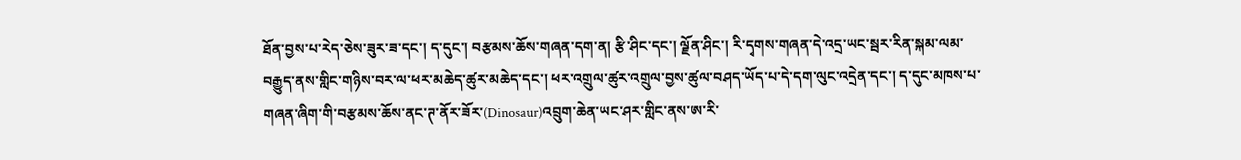ཐོན་བྱས་པ་རེད་ཅེས་ཟུར་ཟ་དང་། ད་དུང་། བརྩམས་ཆོས་གཞན་དག་ན། རྩི་ཤིང་དང་། ལྗོན་ཤིང་། རི་དྭགས་གཞན་དེ་འདྲ་ཡང་སྦར་རིན་སྐམ་ལམ་བརྒྱུད་ནས་གླིང་གཉིས་བར་ལ་ཕར་མཆེད་ཚུར་མཆེད་དང་། ཕར་འགྲུལ་ཚུར་འགྲུལ་བྱས་ཚུལ་བཤད་ཡོད་པ་དེ་དག་ལུང་འདྲེན་དང་། ད་དུང་མཁས་པ་གཞན་ཞིག་གི་བརྩམས་ཆོས་ནང་ཊ་ནོར་ཟོར་(Dinosaur)འབྲུག་ཆེན་ཡང་ཤར་གླིང་ནས་ཨ་རི་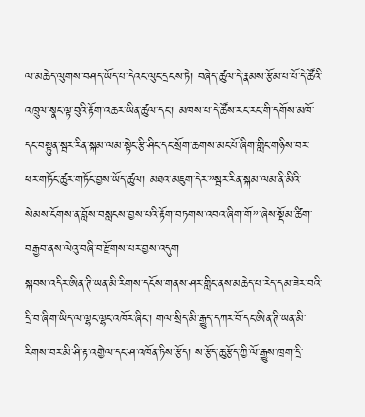ལ་མཆེད་ལུགས་བཤད་ཡོད་པ་དེའང་ལུང་དྲངས་ཏེ། བཞེད་ཚུལ་དེ་རྣམས་རྩོམ་པ་པོ་དེ་ཚོའི་འཁྲུལ་སྣང་ལྟ་བུའི་རྟོག་འཆར་ཡིན་ཚུལ་དང་། མཁས་པ་དེ་ཚོས་རང་རང་གི་དགོས་མཁོ་དང་བསྟུན་སྦར་རིན་སྐམ་ལམ་སྟེང་རྩི་ཤིང་དང་སྲོག་ཆགས་མང་པོ་ཞིག་གླིང་གཉིས་བར་ཕར་གཏོང་ཚུར་གཏོང་བྱས་ཡོད་ཚུལ། མཐའ་མཇུག་དེར་”སྦར་རིན་སྐམ་ལམ་ནི་མིའི་སེམས་ངོགས་ན་བློས་བསླངས་བྱས་པའི་རྟོག་བཏགས་འབའ་ཞིག་གོ”་ཞེས་སྡོམ་ཚིག་བརྒྱབ་ནས་ལེའུ་བཞི་བ་རྫོགས་པར་བྱས་འདུག
སྐབས་འདིར་ཨིན་ཊི་ཡན་མི་རིགས་དངོས་གནས་ཤར་གླིང་ནས་མཆེད་པ་རེད་དམ་ཟེར་བའི་དྲི་བ་ཞིག་ཡིད་ལ་ལྷང་ལྷང་འཁོར་ཞིང་། གལ་སྲིད་མི་རྒྱུད་དཀར་བོ་དང་ཨིན་ཊི་ཡན་མི་རིགས་བར་མི་ཤི་རྟ་འགྱེལ་དང་ཤ་འཁོན་ཏིས་རྩོད། ས་རྩོད་ཆུ་རྩོད་ཀྱི་ལོ་རྒྱུས་ཁྲག་དྲི་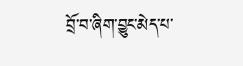བྲོ་བ་ཞིག་བྱུང་མེད་པ་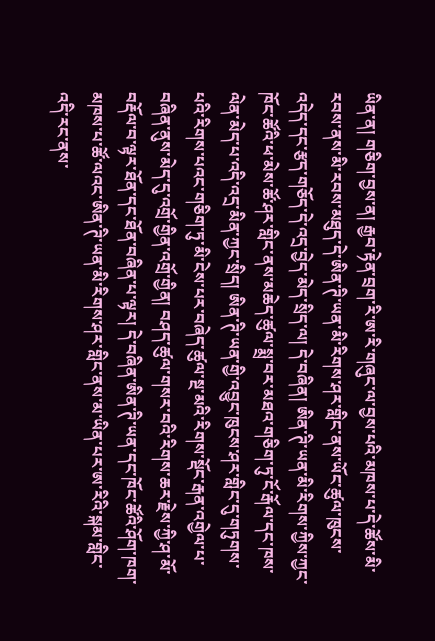ཡིན་ན། གཅིག་བྱས་ན། རྒྱབ་རྟེན་བྲག་རི་ཨ་རི་གཞུང་ལ་བྱས་པའི་མཁས་པ་དེ་ཚོས་མི་རབས་ནས་མི་རབས་མཐུད་དེ་ཨིན་ཊི་ཡན་མི་རིགས་ཤར་གླིང་ནས་ཡོང་ཚུལ་ཁུངས་འདེད་དང་རྩད་གཅོད་དེ་འདྲ་བྱེད་མེད་སྲིད་ལ། དེ་བཞིན། ཨིན་ཊི་ཡན་མི་རིགས་ཀྱིས་ཀྱང་ཁོང་ཚོའི་ཕ་མེས་ཚོ་ཤར་གླིང་ནས་མཆེད་ཚུལ་སྨྲ་བར་མཐའ་གཅིག་ཏུ་ངོ་རྒོལ་དང་ཁས་ལེན་མེད་པ་འདི་འདྲ་མིན་ཀྱང་སྲིད། ཨིན་ཊི་ཡན་གྱི་འབྱུང་ཁུངས་ཤར་གླིང་དུ་གཏུགས་པའི་རིགས་པའང་གཅིག་ཏུ་མི་ངེས་པར་བཞེད་ཚུལ་སྔ་མའི་རིགས་སྡོང་རྒན་འགྱེལ་པ་བཞིན་ནུས་མེད་དུ་འགྲོ་གྱིན་འགྲོ་གྱིན། བཤད་ཚུལ་གསར་བའི་རིགས་ཆར་རྗེས་ཀྱི་ཤ་མོ་བརྡོལ་བ་ལྟར་ཐོན་དང་ཐོན་བཞིན་པ་ལྟར། དེ་བཞིན་ཨིན་ཊི་ཡན་དང་ཁོང་ཚོའི་ཤོག་ཁག་མཁས་པ་ཚོ་ལའང་ཨིན་ཊི་ཡན་མི་རིགས་ཤར་གླིང་ནས་མ་ཡིན་པར་ཨ་རིའི་སྐམ་གླིང་འདི་རང་ནས་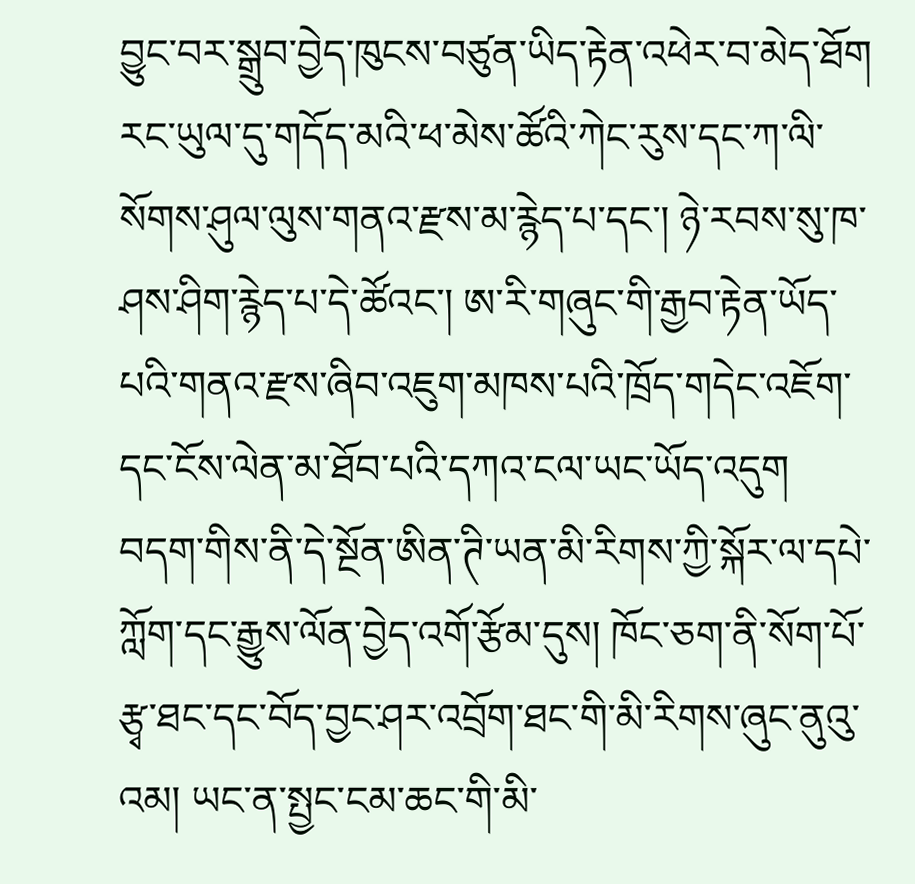བྱུང་བར་སྒྲུབ་བྱེད་ཁུངས་བཙུན་ཡིད་རྟེན་འཕེར་བ་མེད་ཐོག རང་ཡུལ་དུ་གདོད་མའི་ཕ་མེས་ཚོའི་ཀེང་རུས་དང་ཀ་ལི་སོགས་ཤུལ་ལུས་གནའ་རྫས་མ་རྙེད་པ་དང་། ཉེ་རབས་སུ་ཁ་ཤས་ཤིག་རྙེད་པ་དེ་ཚོའང་། ཨ་རི་གཞུང་གི་རྒྱབ་རྟེན་ཡོད་པའི་གནའ་རྫས་ཞིབ་འཇུག་མཁས་པའི་ཁྲོད་གདེང་འཇོག་དང་ངོས་ལེན་མ་ཐོབ་པའི་དཀའ་ངལ་ཡང་ཡོད་འདུག
བདག་གིས་ནི་དེ་སྔོན་ཨིན་ཊི་ཡན་མི་རིགས་ཀྱི་སྐོར་ལ་དཔེ་ཀློག་དང་རྒྱུས་ལོན་བྱེད་འགོ་རྩོམ་དུས། ཁོང་ཅག་ནི་སོག་པོ་རྩྭ་ཐང་དང་བོད་བྱང་ཤར་འབྲོག་ཐང་གི་མི་རིགས་ཞུང་ནུའུ་འམ། ཡང་ན་སྤྱང་ངམ་ཆང་གི་མི་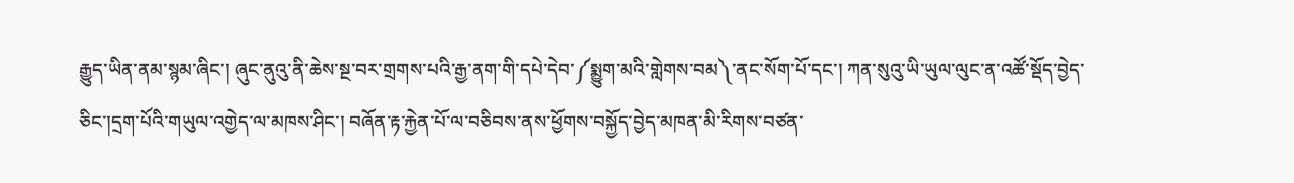རྒྱུད་ཡིན་ནམ་སྙམ་ཞིང་། ཞུང་ནུའུ་ནི་ཆེས་སྔ་བར་གྲགས་པའི་རྒྱ་ནག་གི་དཔེ་དེབ་༼སྨྱུག་མའི་གླེགས་བམ༽་ནང་སོག་པོ་དང་། ཀན་སུའུ་ཡི་ཡུལ་ལུང་ན་འཚོ་སྡོད་བྱེད་ཅིང་།དྲག་པོའི་གཡུལ་འགྱེད་ལ་མཁས་ཤིང་། བཞོན་རྟ་རྐྱེན་པོ་ལ་བཅིབས་ནས་ཕྱོགས་བསྐྱོད་བྱེད་མཁན་མི་རིགས་བཙན་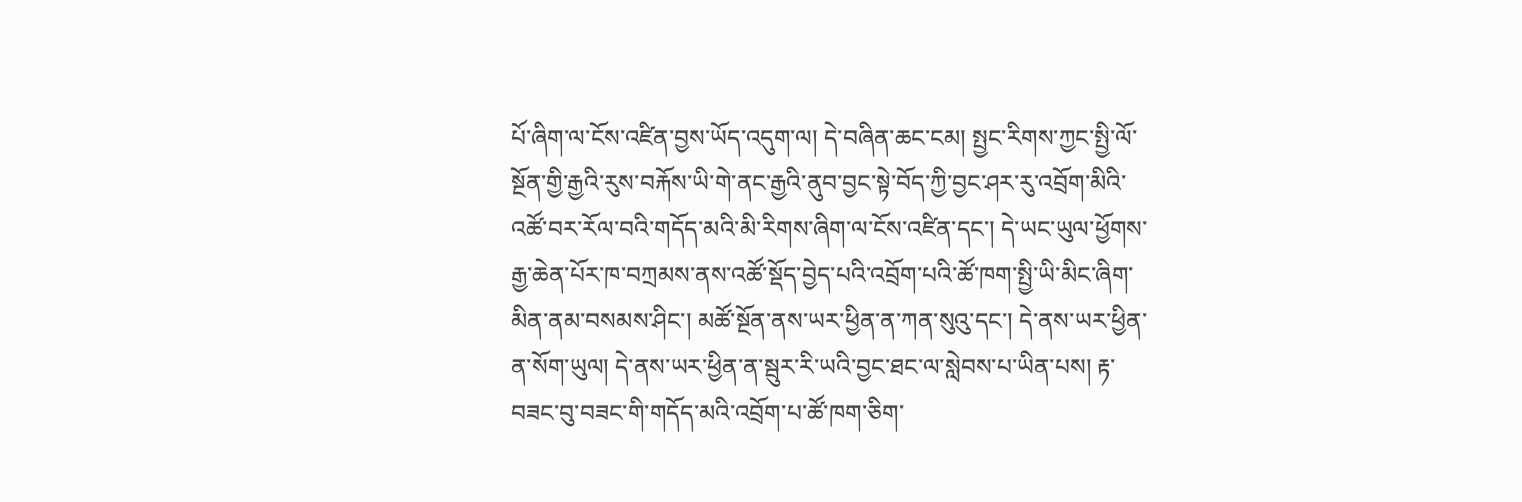པོ་ཞིག་ལ་ངོས་འཛིན་བྱས་ཡོད་འདུག་ལ། དེ་བཞིན་ཆང་ངམ། སྤྱང་རིགས་ཀྱང་སྤྱི་ལོ་སྔོན་གྱི་རྒྱའི་རུས་བརྐོས་ཡི་གེ་ནང་རྒྱའི་ནུབ་བྱང་སྟེ་བོད་ཀྱི་བྱང་ཤར་རུ་འབྲོག་མིའི་འཚོ་བར་རོལ་བའི་གདོད་མའི་མི་རིགས་ཞིག་ལ་ངོས་འཛིན་དང་། དེ་ཡང་ཡུལ་ཕྱོགས་རྒྱ་ཆེན་པོར་ཁ་བཀྲམས་ནས་འཚོ་སྡོད་བྱེད་པའི་འབྲོག་པའི་ཚོ་ཁག་སྤྱི་ཡི་མིང་ཞིག་མིན་ནམ་བསམས་ཤིང་། མཚོ་སྔོན་ནས་ཡར་ཕྱིན་ན་ཀན་སུའུ་དང་། དེ་ནས་ཡར་ཕྱིན་ན་སོག་ཡུལ། དེ་ནས་ཡར་ཕྱིན་ན་སྦུར་རི་ཡའི་བྱང་ཐང་ལ་སླེབས་པ་ཡིན་པས། རྟ་བཟང་བུ་བཟང་གི་གདོད་མའི་འབྲོག་པ་ཚོ་ཁག་ཅིག་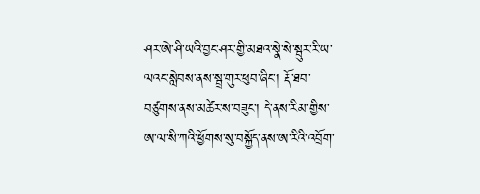ཤར་ཨེ་ཤི་ཡའི་བྱང་ཤར་གྱི་མཐའ་སྣེ་སེ་སྦུར་རི་ཡ་ལའང་སླེབས་ནས་སྦྲ་གུར་ཕུབ་ཞིང་། རྡོ་ཐབ་བཙུགས་ནས་མཚེར་ས་བཟུང་། དེ་ནས་རིམ་གྱིས་ཨ་ལ་སི་ཀའི་ཕྱོགས་སུ་བསྐྱོད་ནས་ཨ་རིའི་འབྲོག་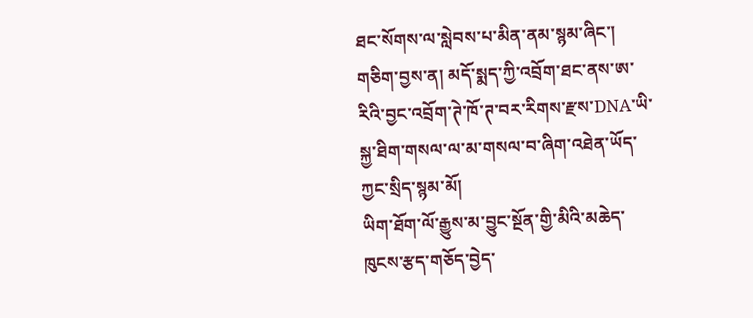ཐང་སོགས་ལ་སླེབས་པ་མིན་ནམ་སྙམ་ཞིང་། གཅིག་བྱས་ན། མདོ་སྨད་ཀྱི་འབྲོག་ཐང་ནས་ཨ་རིའི་བྱང་འབྲོག་ཊེ་ཁོ་ཊ་བར་རིགས་རྫས་DNA་ཡི་སྐྱ་ཐིག་གསལ་ལ་མ་གསལ་བ་ཞིག་འཐེན་ཡོད་ཀྱང་སྲིད་སྙམ་མོ།
ཡིག་ཐོག་ལོ་རྒྱུས་མ་བྱུང་སྔོན་གྱི་མིའི་མཆེད་ཁུངས་རྩད་གཅོད་བྱེད་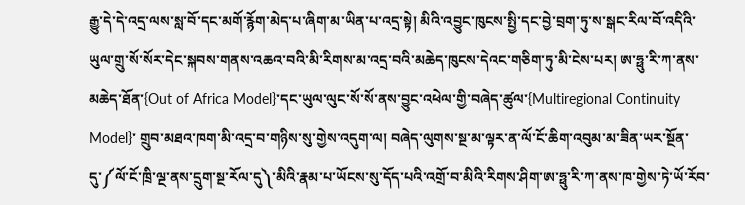རྒྱུ་དེ་དེ་འདྲ་ལས་སླ་བོ་དང་མགོ་རྙོག་མེད་པ་ཞིག་མ་ཡིན་པ་འདྲ་སྟེ། མིའི་འབྱུང་ཁུངས་སྤྱི་དང་བྱེ་བྲག་ཏུ་ས་སྒང་རིལ་བོ་འདིའི་ཡུལ་གྲུ་སོ་སོར་དེང་སྐབས་གནས་འཆའ་བའི་མི་རིགས་མ་འདྲ་བའི་མཆེད་ཁུངས་དེའང་གཅིག་ཏུ་མི་ངེས་པར། ཨ་ཧྥུ་རི་ཀ་ནས་མཆེད་ཐོན་{Out of Africa Model}་དང་ཡུལ་ལུང་སོ་སོ་ནས་བྱུང་འཕེལ་གྱི་བཞེད་ཚུལ་{Multiregional Continuity Model}་ གྲུབ་མཐའ་ཁག་མི་འདྲ་བ་གཉིས་སུ་གྱེས་འདུག་ལ། བཞེད་ལུགས་སྔ་མ་ལྟར་ན་ལོ་ངོ་ཆིག་འབུམ་མ་ཟིན་ཡར་སྔོན་དུ་༼ལོ་ངོ་ཁྲི་ལྔ་ནས་དྲུག་སྔ་རོལ་དུ༽་མིའི་རྣམ་པ་ཡོངས་སུ་དོད་པའི་འགྲོ་བ་མིའི་རིགས་ཤིག་ཨ་ཧྥུ་རི་ཀ་ནས་ཁ་གྱེས་ཏེ་ཡོ་རོབ་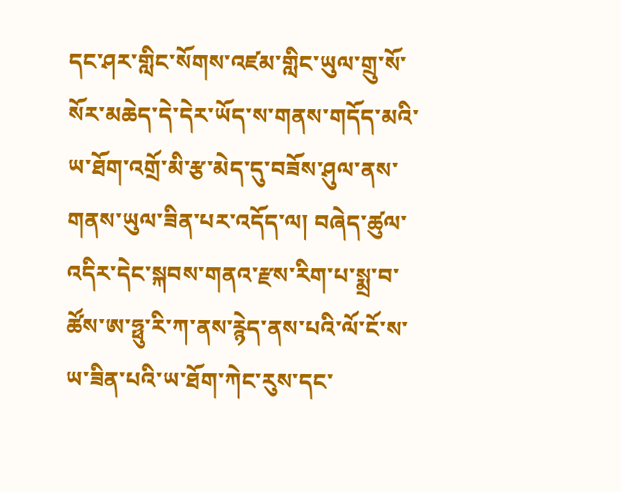དང་ཤར་གླིང་སོགས་འཛམ་གླིང་ཡུལ་གྲུ་སོ་སོར་མཆེད་དེ་དེར་ཡོད་ས་གནས་གདོད་མའི་ཡ་ཐོག་འགྲོ་མི་རྩ་མེད་དུ་བཟོས་ཤུལ་ནས་གནས་ཡུལ་ཟིན་པར་འདོད་ལ། བཞེད་ཚུལ་འདིར་དེང་སྐབས་གནའ་རྫས་རིག་པ་སྨྲ་བ་ཚོས་ཨ་ཧྥུ་རི་ཀ་ནས་རྙེད་ནས་པའི་ལོ་ངོ་ས་ཡ་ཟིན་པའི་ཡ་ཐོག་ཀེང་རུས་དང་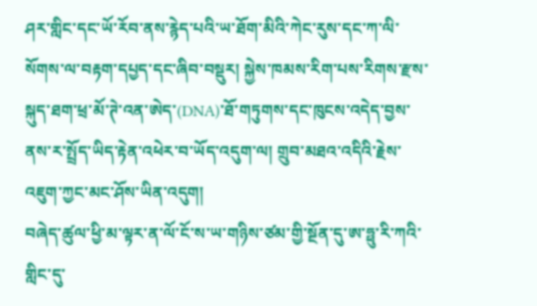ཤར་གླིང་དང་ཡོ་རོབ་ནས་རྙེད་པའི་ཡ་ཐོག་མིའི་ཀེང་རུས་དང་ཀ་ལི་སོགས་ལ་བརྟག་དཔྱད་དང་ཞིབ་བསྡུར། སྐྱེས་ཁམས་རིག་པས་རིགས་རྫས་སྐུད་ཐག་ཕྲ་མོ་ཊེ་འན་ཨེད་(DNA)་ཐོ་གཏུགས་དང་ཁུངས་འདེད་བྱས་ནས་ར་སྤྲོད་ཡིད་རྟེན་འཕེར་བ་ཡོད་འདུག་ལ། གྲུབ་མཐའ་འདིའི་རྗེས་འཇུག་ཀྱང་མང་ཤོས་ཡིན་འདུག།
བཞེད་ཚུལ་ཕྱི་མ་ལྟར་ན་ལོ་ངོ་ས་ཡ་གཉིས་ཙམ་གྱི་སྔོན་དུ་ཨ་ཧྥུ་རི་ཀའི་གླིང་དུ་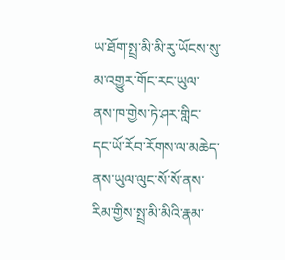ཡ་ཐོག་སྤྲ་མི་མི་རུ་ཡོངས་སུ་མ་འགྱུར་གོང་རང་ཡུལ་ནས་ཁ་གྱེས་ཏེ་ཤར་གླིང་དང་ཡོ་རོབ་རོགས་ལ་མཆེད་ནས་ཡུལ་ལུང་སོ་སོ་ནས་རིམ་གྱིས་སྤྲ་མི་མིའི་རྣམ་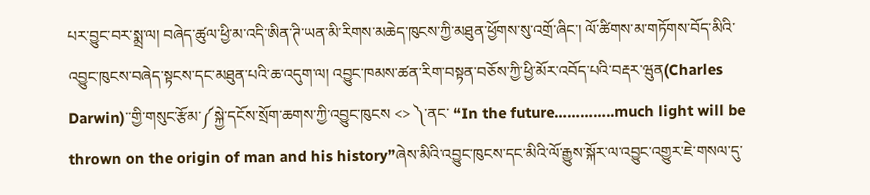པར་བྱུང་བར་སྨྲ་ལ། བཞེད་ཚུལ་ཕྱི་མ་འདི་ཨིན་ཊི་ཡན་མི་རིགས་མཆེད་ཁུངས་ཀྱི་མཐུན་ཕྱོགས་སུ་འགྲོ་ཞིང་། ལོ་ཚིགས་མ་གཏོགས་བོད་མིའི་འབྱུང་ཁུངས་བཞེད་སྟངས་དང་མཐུན་པའི་ཆ་འདུག་ལ། འབྱུང་ཁམས་ཚན་རིག་བསྟན་བཅོས་ཀྱི་ཕྱི་མོར་འབོད་པའི་བརྡར་ཝུན(Charles Darwin)་་གྱི་གསུང་རྩོམ་༼སྐྱེ་དངོས་སྲོག་ཆགས་ཀྱི་འབྱུང་ཁུངས <> ༽་ནང་ “In the future…………..much light will be thrown on the origin of man and his history”ཞེས་མིའི་འབྱུང་ཁུངས་དང་མིའི་ལོ་རྒྱུས་སྐོར་ལ་འབྱུང་འགྱུར་ཇེ་གསལ་དུ་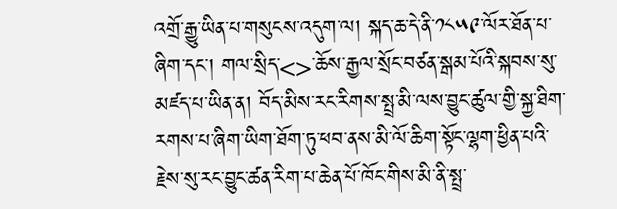འགྲོ་རྒྱུ་ཡིན་པ་གསུངས་འདུག་ལ། སྐད་ཆ་དེ་ནི་༡༨༥༩་ལོར་ཐོན་པ་ཞིག་དང་། གལ་སྲིད་<>་ཆོས་རྒྱལ་སྲོང་བཙན་སྒམ་པོའི་སྐབས་སུ་མཛད་པ་ཡིན་ན། བོད་མིས་རང་རིགས་སྤྲ་མི་ལས་བྱུང་ཚུལ་གྱི་སྐྱ་ཐིག་རགས་པ་ཞིག་ཡིག་ཐོག་ཏུ་ཕབ་ནས་མི་ལོ་ཆིག་སྟོང་ལྷག་ཕྱིན་པའི་རྗེས་སུ་རང་བྱུང་ཚན་རིག་པ་ཆེན་པོ་ཁོང་གིས་མི་ནི་སྤྲ་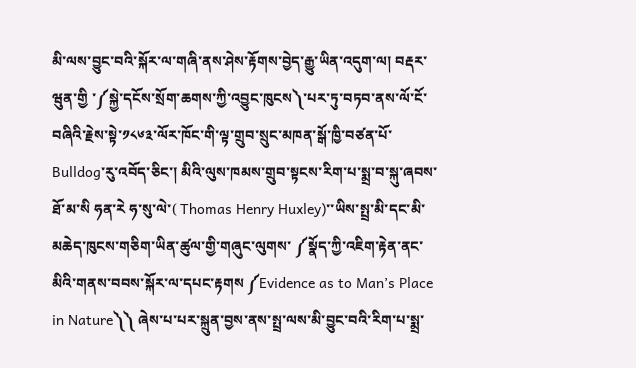མི་ལས་བྱུང་བའི་སྐོར་ལ་གཞི་ནས་ཤེས་རྟོགས་བྱེད་རྒྱུ་ཡིན་འདུག་ལ། བརྡར་ཝུན་གྱི ་༼སྐྱེ་དངོས་སྲོག་ཆགས་ཀྱི་འབྱུང་ཁུངས༽་པར་ཏུ་བཏབ་ནས་ལོ་ངོ་བཞིའི་རྗེས་སྟེ་༡༨༦༣་ལོར་ཁོང་གི་ལྟ་གྲུབ་སྲུང་མཁན་སྒོ་ཁྱི་བཙན་པོ་Bulldog་རུ་འབོད་ཅིང་། མིའི་ལུས་ཁམས་གྲུབ་སྟངས་རིག་པ་སྨྲ་བ་སྐུ་ཞབས་ ཐོ་མ་སི ཧན་རེ ཧ་སུ་ལེ་( Thomas Henry Huxley)་་ཡིས་སྤྲ་མི་དང་མི་མཆེད་ཁུངས་གཅིག་ཡིན་ཚུལ་གྱི་གཞུང་ལུགས་ ༼སྣོད་ཀྱི་འཇིག་རྟེན་ནང་མིའི་གནས་བབས་སྐོར་ལ་དཔང་རྟགས ༼Evidence as to Man’s Place in Nature༽༽ ཞེས་པ་པར་སྐྲུན་བྱས་ནས་སྤྲ་ལས་མི་བྱུང་བའི་རིག་པ་སྨྲ་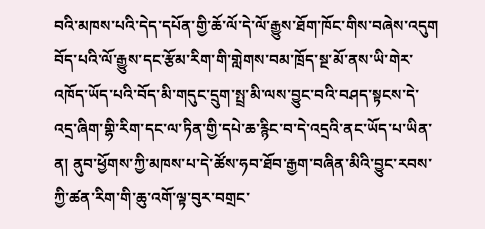བའི་མཁས་པའི་དེད་དཔོན་གྱི་ཆོ་ལོ་དེ་ལོ་རྒྱུས་ཐོག་ཁོང་གིས་བཞེས་འདུག
བོད་པའི་ལོ་རྒྱུས་དང་རྩོམ་རིག་གི་གླེགས་བམ་ཁྲོད་སྔ་མོ་ནས་ཡི་གེར་འཁོད་ཡོད་པའི་བོད་མི་གདུང་དྲུག་སྤྲ་མི་ལས་བྱུང་བའི་བཤད་སྟངས་དེ་འདྲ་ཞིག་གྷི་རིག་དང་ལ་ཏིན་གྱི་དཔེ་ཆ་རྙིང་བ་དེ་འདྲའི་ནང་ཡོད་པ་ཡིན་ན། ནུབ་ཕྱོགས་ཀྱི་མཁས་པ་དེ་ཚོས་ཧབ་ཐོབ་རྒྱག་བཞིན་མིའི་བྱུང་རབས་ཀྱི་ཚན་རིག་གི་ཆུ་འགོ་ལྟ་བུར་བགྲང་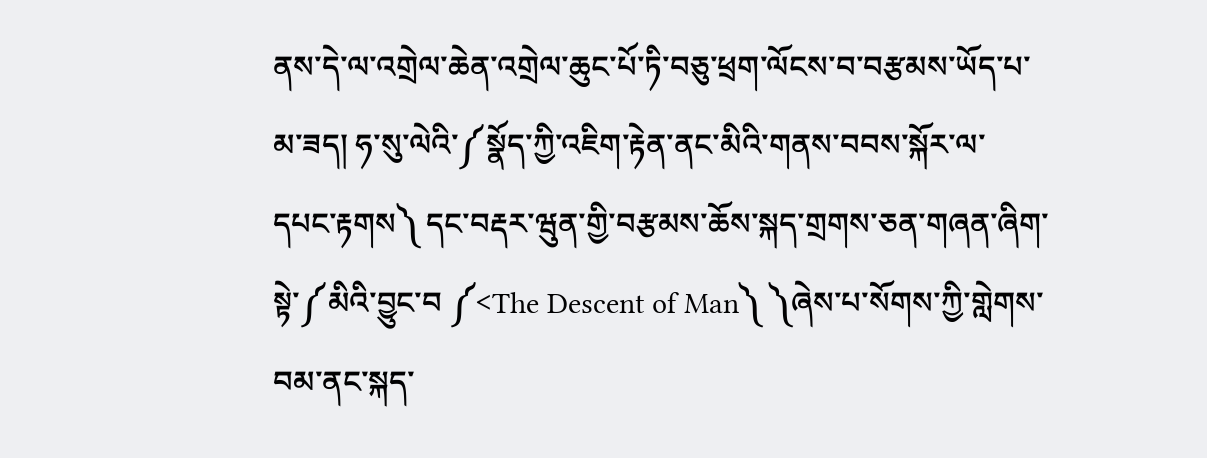ནས་དེ་ལ་འགྲེལ་ཆེན་འགྲེལ་ཆུང་པོ་ཏི་བཅུ་ཕྲག་ལོངས་བ་བརྩམས་ཡོད་པ་མ་ཟད། ཧ་སུ་ལེའི་༼སྣོད་ཀྱི་འཇིག་རྟེན་ནང་མིའི་གནས་བབས་སྐོར་ལ་དཔང་རྟགས༽ དང་བརྡར་ཝུན་གྱི་བརྩམས་ཆོས་སྐད་གྲགས་ཅན་གཞན་ཞིག་སྟེ་༼མིའི་བྱུང་བ ༼<The Descent of Man༽ ༽ཞེས་པ་སོགས་ཀྱི་གླེགས་བམ་ནང་སྐད་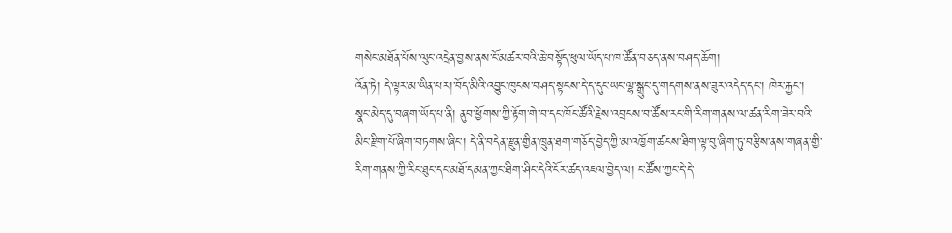གསེང་མཐོན་པོས་ལུང་འདྲེན་བྱས་ནས་ངོ་མཚར་བའི་ཆེ་བསྟོད་ཕུལ་ཡོད་པ་ཁ་ཚོན་བཅད་ནས་བཤད་ཆོག།
འོན་ཏེ། དེ་ལྟར་མ་ཡིན་པར།་བོད་མིའི་འབྱུང་ཁུངས་བཤད་སྟངས་དེ་ད་དུང་ཡང་ལྷ་སྒྲུང་དུ་གདགས་ནས་ཟུར་འདེད་དང་། ཁེར་རྐྱང་། སྣང་མེད་དུ་བཞག་ཡོད་པ་ནི། ནུབ་ཕྱོགས་ཀྱི་རྟོག་གེ་བ་དང་ཁོང་ཚོའི་རྗེས་འབྲངས་བ་ཚོས་རང་གི་རིག་གནས་ལ་ཚན་རིག་ཟེར་བའི་མིང་རྫིག་པོ་ཞིག་བཏགས་ཞིང་། དེ་ནི་བདེན་རྫུན་གྱིན་ཁྲུན་ཐག་གཅོད་བྱེད་ཀྱི་མ་འཁྱོག་ཚངས་ཐིག་ལྟ་བུ་ཞིག་ཏུ་བརྩིས་ནས་གཞན་གྱི་རིག་གནས་ཀྱི་རིང་ཐུང་དང་མཐོ་དམན་ཀྱང་ཐིག་ཤིང་དེའི་ངོར་ཚད་འཇལ་བྱེད་ལ། ང་ཚོས་ཀྱང་དེ་དེ་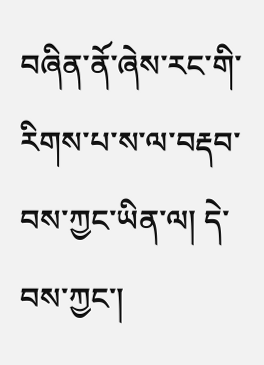བཞིན་ནོ་ཞེས་རང་གི་རིགས་པ་ས་ལ་བརྡབ་བས་ཀྱང་ཡིན་ལ། དེ་བས་ཀྱང་།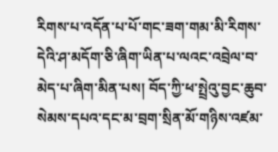རིགས་པ་འདོན་པ་པོ་གང་ཟག་གམ་མི་རིགས་དེའི་ཤ་མདོག་ཅི་ཞིག་ཡིན་པ་ལའང་འབྲེལ་བ་མེད་པ་ཞིག་མིན་པས། བོད་ཀྱི་ཕ་སྤྲེའུ་བྱང་ཆུབ་སེམས་དཔའ་དང་མ་བྲག་སྲིན་མོ་གཉིས་འཛམ་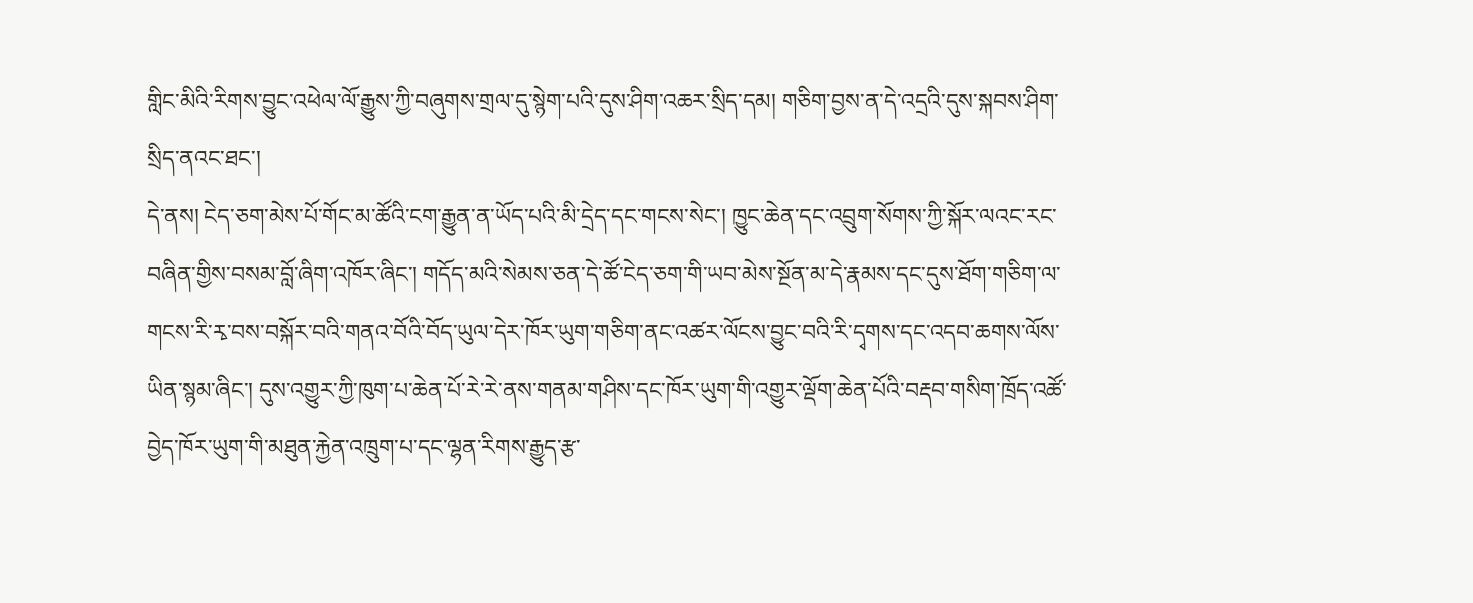གླིང་མིའི་རིགས་བྱུང་འཕེལ་ལོ་རྒྱུས་ཀྱི་བཞུགས་གྲལ་དུ་སྙེག་པའི་དུས་ཤིག་འཆར་སྲིད་དམ། གཅིག་བྱས་ན་དེ་འདྲའི་དུས་སྐབས་ཤིག་སྲིད་ནའང་ཐང་།
དེ་ནས། ངེད་ཅག་མེས་པོ་གོང་མ་ཚོའི་ངག་རྒྱུན་ན་ཡོད་པའི་མི་དྲེད་དང་གངས་སེང་། ཁྱུང་ཆེན་དང་འབྲུག་སོགས་ཀྱི་སྐོར་ལའང་རང་བཞིན་གྱིས་བསམ་བློ་ཞིག་འཁོར་ཞིང་། གདོད་མའི་སེམས་ཅན་དེ་ཚོ་ངེད་ཅག་གི་ཡབ་མེས་སྔོན་མ་དེ་རྣམས་དང་དུས་ཐོག་གཅིག་ལ་གངས་རི་རྭ་བས་བསྐོར་བའི་གནའ་བོའི་བོད་ཡུལ་དེར་ཁོར་ཡུག་གཅིག་ནང་འཚར་ལོངས་བྱུང་བའི་རི་དྭགས་དང་འདབ་ཆགས་ལོས་ཡིན་སྙམ་ཞིང་། དུས་འགྱུར་ཀྱི་ཁུག་པ་ཆེན་པོ་རེ་རེ་ནས་གནམ་གཤིས་དང་ཁོར་ཡུག་གི་འགྱུར་ལྡོག་ཆེན་པོའི་བརྡབ་གསིག་ཁྲོད་འཚོ་བྱེད་ཁོར་ཡུག་གི་མཐུན་རྐྱེན་འཁྲུག་པ་དང་ལྷན་རིགས་རྒྱུད་རྩ་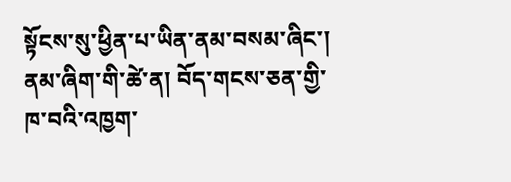སྟོངས་སུ་ཕྱིན་པ་ཡིན་ནམ་བསམ་ཞིང་། ནམ་ཞིག་གི་ཚེ་ན། བོད་གངས་ཅན་གྱི་ཁ་བའི་འཁྱག་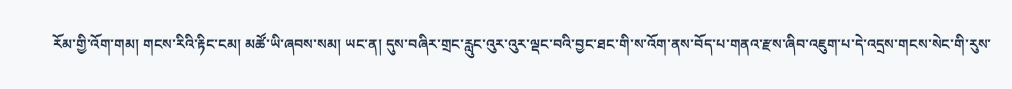རོམ་གྱི་འོག་གམ། གངས་རིའི་རྟིང་ངམ། མཚོ་ཡི་ཞབས་སམ། ཡང་ན། དུས་བཞིར་གྲང་རླུང་འུར་འུར་ལྡང་བའི་བྱང་ཐང་གི་ས་འོག་ནས་བོད་པ་གནའ་རྫས་ཞིབ་འཇུག་པ་དེ་འདྲས་གངས་སེང་གི་རུས་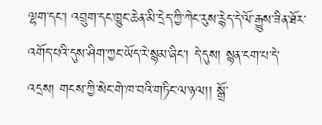ལྷག་དང་། འབྲུག་དང་ཁྱུང་ཆེན་མི་དྲེད་ཀྱི་ཀེང་རུས་རྙེད་དེ་ལོ་རྒྱུས་ཟིན་ཐོར་འགོད་པའི་དུས་ཤིག་ཀྱང་ཡོད་རེ་སྙམ་ཞིང་། དེ་དུས། སྙན་ངག་པ་དེ་འདྲས། གངས་ཀྱི་སེང་གེ་ཁ་བའི་གཏིང་ལ་ཉལ།། སྒྲོ་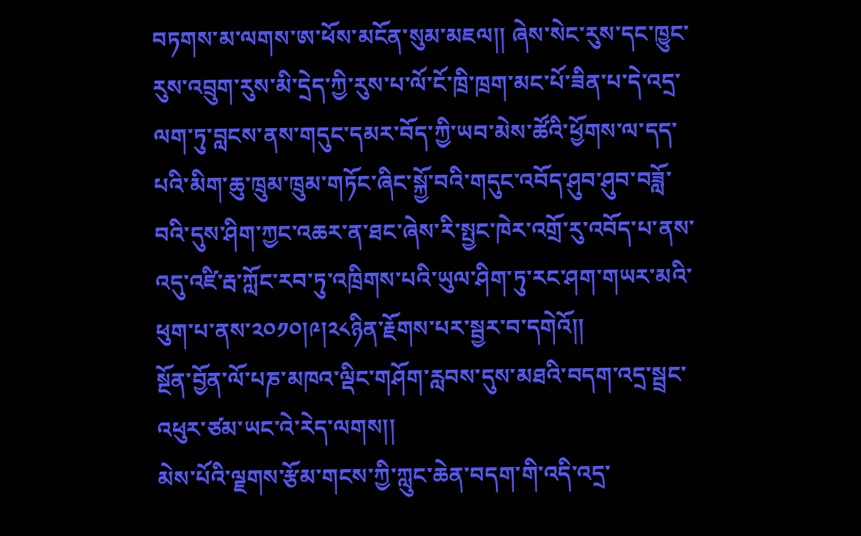བཏགས་མ་ལགས་ཨ་ཕོས་མངོན་སུམ་མཇལ།། ཞེས་སེང་རུས་དང་ཁྱུང་རུས་འབྲུག་རུས་མི་དྲེད་ཀྱི་རུས་པ་ལོ་ངོ་ཁྲི་ཁྲག་མང་པོ་ཟིན་པ་དེ་འདྲ་ལག་ཏུ་བླངས་ནས་གདུང་དམར་བོད་ཀྱི་ཡབ་མེས་ཚོའི་ཕྱོགས་ལ་དད་པའི་མིག་ཆུ་ཁྲུམ་ཁྲུམ་གཏོང་ཞིང་སྐྱོ་བའི་གདུང་འབོད་ཤུབ་ཤུབ་བཟློ་བའི་དུས་ཤིག་ཀྱང་འཆར་ན་ཐང་ཞེས་རི་སྤྱང་ཁེར་འགྲོ་རུ་འབོད་པ་ནས་འདུ་འཛི་རྦ་ཀློང་རབ་ཏུ་འཁྲིགས་པའི་ཡུལ་ཤིག་ཏུ་རང་ཤག་གཡར་མའི་ཕུག་པ་ནས་༢༠༡༠།༩།༢༨ཉིན་རྗོགས་པར་སྦྱར་བ་དགེའོ།།
སྔོན་བྱོན་ལོ་པཎ་མཁའ་ལྡིང་གཤོག་རླབས་དུས་མཐའི་བདག་འདྲ་སྦྲང་འཕུར་ཙམ་ཡང་འེ་རེད་ལགས།།
མེས་པོའི་ལྗགས་རྩོམ་གངས་ཀྱི་ཀླུང་ཆེན་བདག་གི་འདི་འདྲ་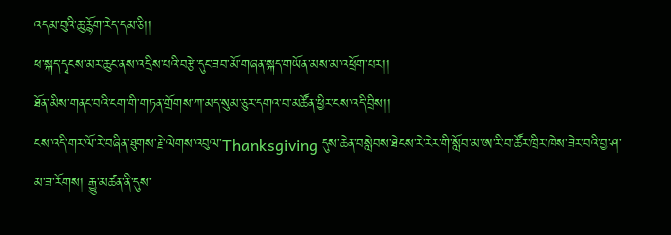འདམ་བུའི་ཆུ་རྙོག་རེད་དམ་ཅི།།
ཕ་སྐད་དྭངས་མར་ཆུང་ནས་འདྲིས་པའི་བརྩེ་དུང་ཟབ་མོ་གཞན་སྐད་གཡོན་མས་མ་འཕྲོག་པར།།
ཐོན་མིས་གནང་བའི་ངག་གི་གཏན་གྲོགས་ཀ་མད་སུམ་ཅུར་དགའ་བ་མཚོན་ཕྱིར་ངས་འདི་བྲིས།།
ངས་འདི་གར་ལོ་རེ་བཞིན་ཐུགས་རྗེ་ལེགས་འབུལ་Thanksgiving དུས་ཆེན་བསླེབས་ཐེངས་རེ་རེར་གི་སློབ་མ་ཨ་རི་བ་ཚོར་ཁྲིར་ཁེས་ཟེར་བའི་བྱ་ཤ་མ་ཟ་རོགས། རྒྱུ་མཚན་ནི་དུས་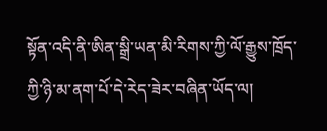སྟོན་འདི་ནི་ཨིན་སྒྲི་ཡན་མི་རིགས་ཀྱི་ལོ་རྒྱུས་ཁྲོད་ཀྱི་ཉི་མ་ནག་པོ་དེ་རེད་ཟེར་བཞིན་ཡོད་ལ།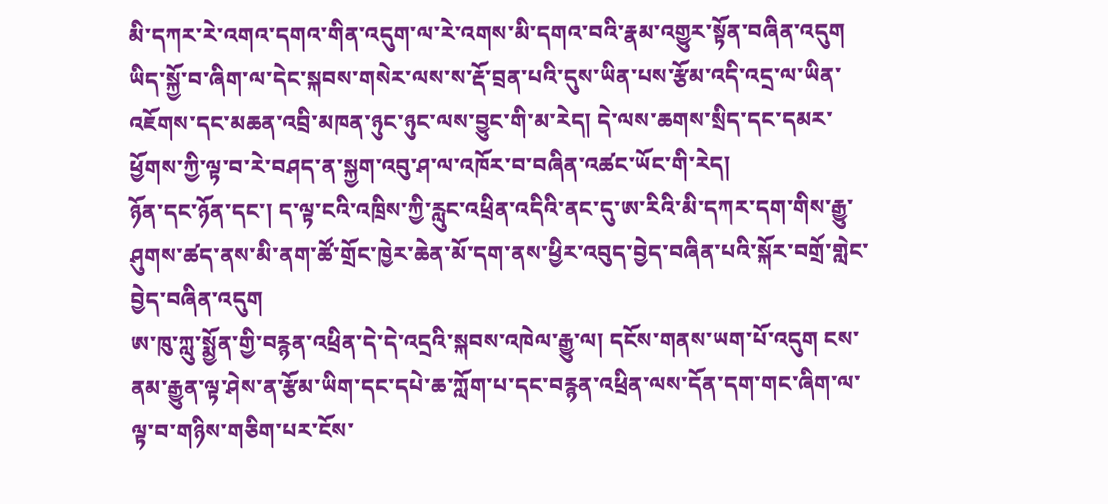མི་དཀར་རེ་འགའ་དགའ་གིན་འདུག་ལ་རེ་འགས་མི་དགའ་བའི་རྣམ་འགྱུར་སྟོན་བཞིན་འདུག
ཡིད་སྐྱོ་བ་ཞིག་ལ་དེང་སྐབས་གསེར་ལས་ས་རྡོ་བྲན་པའི་དུས་ཡིན་པས་རྩོམ་འདི་འདྲ་ལ་ཡིན་འཇོགས་དང་མཆན་འབྲི་མཁན་ཉུང་ཉུང་ལས་བྱུང་གི་མ་རེད། དེ་ལས་ཆགས་སྲིད་དང་དམར་ཕྱོགས་ཀྱི་ལྟ་བ་རེ་བཤད་ན་སྐྱག་འབུ་ཤ་ལ་འཁོར་བ་བཞིན་འཚང་ཡོང་གི་རེད།
ཉོན་དང་ཉོན་དང་། ད་ལྟ་ངའི་འཁྲིས་ཀྱི་རླུང་འཕྲིན་འདིའི་ནང་དུ་ཨ་རིའི་མི་དཀར་དག་གིས་རྒྱུ་ཤུགས་ཚད་ནས་མི་ནག་ཚོ་གྲོང་ཁྱེར་ཆེན་མོ་དག་ནས་ཕྱིར་འབུད་བྱེད་བཞིན་པའི་སྐོར་བགྲོ་གླེང་བྱེད་བཞིན་འདུག
ཨ་ཁུ་ཀླུ་སྨྱོན་གྱི་བརྙན་འཕྲིན་དེ་དེ་འདྲའི་སྐབས་འཁེལ་རྒྱུ་ལ། དངོས་གནས་ཡག་པོ་འདུག ངས་ནམ་རྒྱུན་ལྟ་ཤེས་ན་རྩོམ་ཡིག་དང་དཔེ་ཆ་ཀློག་པ་དང་བརྙན་འཕྲིན་ལས་དོན་དག་གང་ཞིག་ལ་ལྟ་བ་གཉིས་གཅིག་པར་ངོས་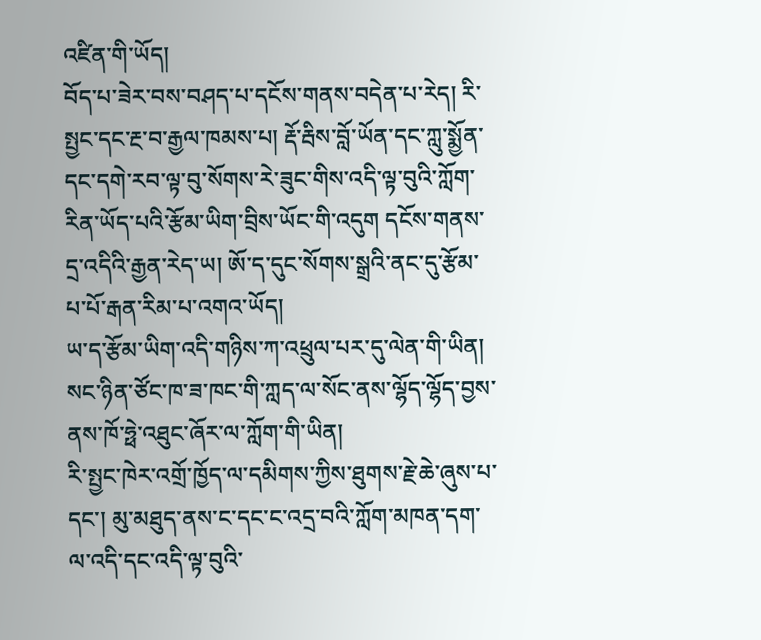འཛིན་གི་ཡོད།
བོད་པ་ཟེར་བས་བཤད་པ་དངོས་གནས་བདེན་པ་རེད། རི་སྤྱང་དང་རྔ་བ་རྒྱལ་ཁམས་པ། རྡོ་རྦིས་བློ་ཡོན་དང་ཀླུ་སྨྱོན་དང་དགེ་རབ་ལྟ་བུ་སོགས་རེ་ཟུང་གིས་འདི་ལྟ་བུའི་ཀློག་རིན་ཡོད་པའི་རྩོམ་ཡིག་བྲིས་ཡོང་གི་འདུག དངོས་གནས་དྲ་འདིའི་རྒྱན་རེད་ཡ། ཨོ་ད་དུང་སོགས་སྒྲའི་ནང་དུ་རྩོམ་པ་པོ་རྒན་རིམ་པ་འགའ་ཡོད།
ཡ་ད་རྩོམ་ཡིག་འདི་གཉིས་ཀ་འཕྲུལ་པར་དུ་ལེན་གི་ཡིན། སང་ཉིན་ཙོང་ཁ་ཟ་ཁང་གི་ཀླད་ལ་སོང་ནས་ལྷོད་ལྷོད་བྱས་ནས་ཁོ་ཧྥེ་འཐུང་ཞོར་ལ་ཀློག་གི་ཡིན།
རི་སྤྱང་ཁེར་འགྲོ་ཁྱོད་ལ་དམིགས་ཀྱིས་ཐུགས་རྗེ་ཆེ་ཞུས་པ་དང་། མུ་མཐུད་ནས་ང་དང་ང་འདྲ་བའི་ཀློག་མཁན་དག་ལ་འདི་དང་འདི་ལྟ་བུའི་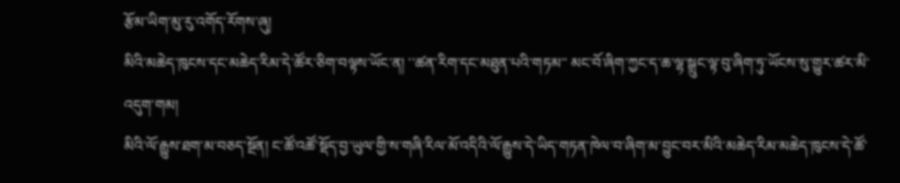རྩོམ་ཡིག་མུ་རུ་འགོད་རོགས་ཞུ།
མིའི་མཆེད་ཁུངས་དང་མཆེད་རིམ་དེ་ཚོར་ཅིག་བལྟས་ཡོང་ན། ་་ཚན་རིག་དང་མཐུན་པའི་གཏམ་་ མང་བོ་ཞིག་ཀྱང་ད་ཆ་ལྷ་སྒྲུང་ལྟ་བུ་ཞིག་ཏུ་ཡོངས་སུ་གྱུར་ཚར་མི་འདུག་གམ།
མིའི་ལོ་རྒྱུས་ཐག་མ་བཅད་སྔོན། ང་ཚོ་འཚོ་སྡོད་བྱ་ཡུལ་གྱི་ས་གཞི་རིལ་མོ་འདིའི་ལོ་རྒྱུས་དེ་ཡིད་གཏན་ཁེལ་བ་ཞིག་མ་བྱུང་བར་མིའི་མཆེད་རིམ་མཆེད་ཁུངས་དེ་ཚོ་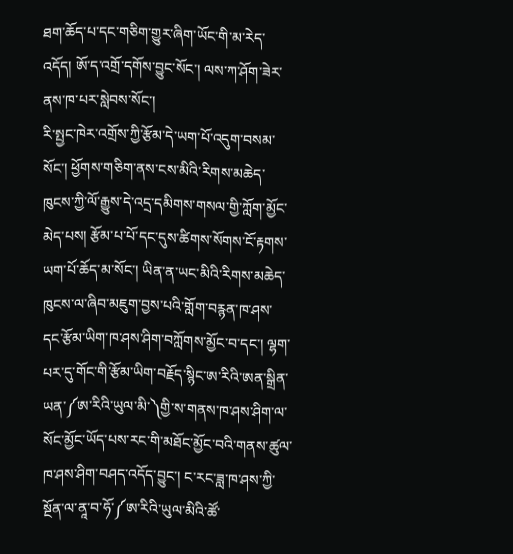ཐག་ཆོད་པ་དང་གཅིག་གྱུར་ཞིག་ཡོང་གི་མ་རེད་འདོད། ཨོ་ད་འགྲོ་དགོས་བྱུང་སོང་། ལས་ཀ་ཤོག་ཟེར་ནས་ཁ་པར་སླེབས་སོང་།
རི་སྤྱང་ཁེར་འགྲོས་ཀྱི་རྩོམ་དེ་ཡག་པོ་འདུག་བསམ་སོང་། ཕྱོགས་གཅིག་ནས་ངས་མིའི་རིགས་མཆེད་ཁུངས་ཀྱི་ལོ་རྒྱུས་དེ་འདྲ་དམིགས་གསལ་གྱི་ཀློག་མྱོང་མེད་པས། རྩོམ་པ་པོ་དང་དུས་ཚིགས་སོགས་ངོ་རྟགས་ཡག་པོ་ཆོད་མ་སོང་། ཡིན་ན་ཡང་མིའི་རིགས་མཆེད་ཁུངས་ལ་ཞིབ་མཇུག་བྱས་པའི་གློག་བརྙན་ཁ་ཤས་དང་རྩོམ་ཡིག་ཁ་ཤས་ཤིག་བཀློགས་མྱོང་བ་དང་། ལྷག་པར་དུ་གོང་གི་རྩོམ་ཡིག་བརྗོད་སྙིང་ཨ་རིའི་ཨན་སྒྲིན་ཡན་༼ཨ་རིའི་ཡུལ་མི་༽གྱི་ས་གནས་ཁ་ཤས་ཤིག་ལ་སོང་མྱོང་ཡོད་པས་རང་གི་མཐོང་མྱོང་བའི་གནས་ཚུལ་ཁ་ཤས་ཤིག་བཤད་འདོད་བྱུང་། ང་རང་ཟླ་ཁ་ཤས་ཀྱི་སྔོན་ལ་ནཱ་བ་ཧོ་༼ཨ་རིའི་ཡུལ་མིའི་ཚོ་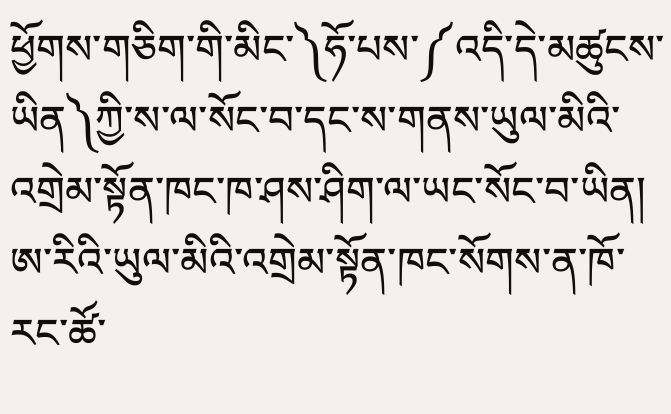ཕྱོགས་གཅིག་གི་མིང་༽ཧོ་པས་༼འདི་དེ་མཚུངས་ཡིན༽ཀྱི་ས་ལ་སོང་བ་དང་ས་གནས་ཡུལ་མིའི་འགྲེམ་སྟོན་ཁང་ཁ་ཤས་ཤིག་ལ་ཡང་སོང་བ་ཡིན། ཨ་རིའི་ཡུལ་མིའི་འགྲེམ་སྟོན་ཁང་སོགས་ན་ཁོ་རང་ཚོ་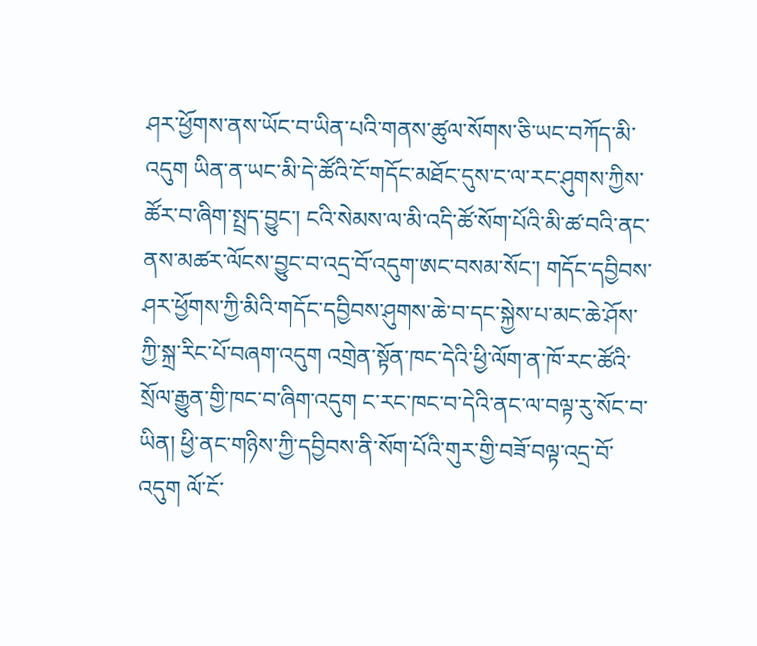ཤར་ཕྱོགས་ནས་ཡོང་བ་ཡིན་པའི་གནས་ཚུལ་སོགས་ཅི་ཡང་བཀོད་མི་འདུག ཡིན་ན་ཡང་མི་དེ་ཚོའི་ངོ་གདོང་མཐོང་དུས་ང་ལ་རང་ཤུགས་ཀྱིས་ཚོར་བ་ཞིག་སྤྲད་བྱུང་། ངའི་སེམས་ལ་མི་འདི་ཚོ་སོག་པོའི་མི་ཚ་བའི་ནང་ནས་མཚར་ལོངས་བྱུང་བ་འདྲ་བོ་འདུག་ཨང་བསམ་སོང་། གདོང་དབྱིབས་ཤར་ཕྱོགས་ཀྱི་མིའི་གདོང་དབྱིབས་ཤུགས་ཆེ་བ་དང་སྐྱེས་པ་མང་ཆེ་ཤོས་ཀྱི་སྐྲ་རིང་པོ་བཞག་འདུག འགྲེན་སྟོན་ཁང་དེའི་ཕྱི་ལོག་ན་ཁོ་རང་ཚོའི་སྲོལ་རྒྱུན་གྱི་ཁང་བ་ཞིག་འདུག ང་རང་ཁང་བ་དེའི་ནང་ལ་བལྟ་རུ་སོང་བ་ཡིན། ཕྱི་ནང་གཉིས་ཀྱི་དབྱིབས་ནི་སོག་པོའི་གུར་གྱི་བཟོ་བལྟ་འདྲ་བོ་འདུག ལོ་ངོ་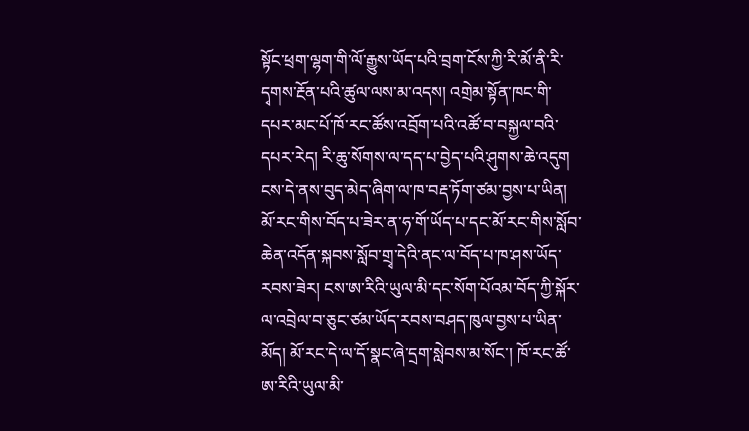སྟོང་ཕྲག་ལྷག་གི་ལོ་རྒྱུས་ཡོད་པའི་བྲག་ངོས་ཀྱི་རི་མོ་ནི་རི་དྭགས་རྔོན་པའི་ཚུལ་ལས་མ་འདས། འགྲེམ་སྟོན་ཁང་གི་དཔར་མང་པོ་ཁོ་རང་ཚོས་འབྲོག་པའི་འཚོ་བ་བསྐྱལ་བའི་དཔར་རེད། རི་ཆུ་སོགས་ལ་དད་པ་བྱེད་པའི་ཤུགས་ཆེ་འདུག ངས་དེ་ནས་བུད་མེད་ཞིག་ལ་ཁ་བརྡ་ཏོག་ཙམ་བྱས་པ་ཡིན། མོ་རང་གིས་བོད་པ་ཟེར་ན་ཧ་གོ་ཡོད་པ་དང་མོ་རང་གིས་སློབ་ཆེན་འདོན་སྐབས་སློབ་གྲྭ་དེའི་ནང་ལ་བོད་པ་ཁ་ཤས་ཡོད་རབས་ཟེར། ངས་ཨ་རིའི་ཡུལ་མི་དང་སོག་པོའམ་བོད་ཀྱི་སྐོར་ལ་འབྲེལ་བ་ཅུང་ཙམ་ཡོད་རབས་བཤད་ཁུལ་བྱས་པ་ཡིན་མོད། མོ་རང་དེ་ལ་དོ་སྣང་ཞེ་དྲག་སླེབས་མ་སོང་། ཁོ་རང་ཚོ་ཨ་རིའི་ཡུལ་མི་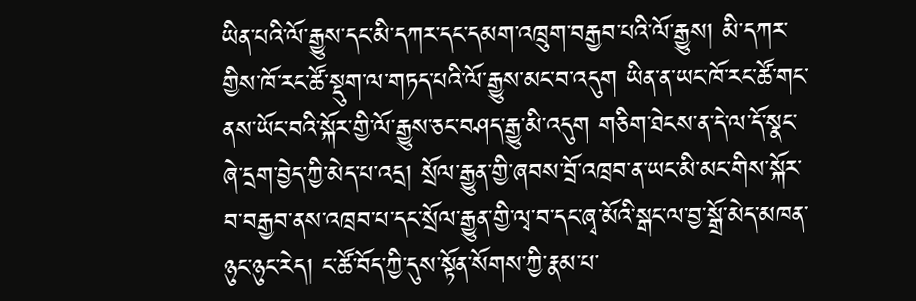ཡིན་པའི་ལོ་རྒྱུས་དང་མི་དཀར་དང་དམག་འཁྲུག་བརྒྱབ་པའི་ལོ་རྒྱུས། མི་དཀར་གྱིས་ཁོ་རང་ཚོ་སྡུག་ལ་གཏད་པའི་ལོ་རྒྱུས་མང་བ་འདུག ཡིན་ན་ཡང་ཁོ་རང་ཚོ་གང་ནས་ཡོང་བའི་སྐོར་གྱི་ལོ་རྒྱུས་ཅང་བཤད་རྒྱུ་མི་འདུག གཅིག་ཐེངས་ན་དེ་ལ་དོ་སྣང་ཞེ་དྲག་བྱེད་ཀྱི་མེད་པ་འདྲ། སྲོལ་རྒྱུན་གྱི་ཞབས་བྲོ་འཁྲབ་ན་ཡང་མི་མང་གིས་སྐོར་བ་བརྒྱབ་ནས་འཁྲབ་པ་དང་སྲོལ་རྒྱུན་གྱི་ལྭ་བ་དང་ཞྭ་མོའི་སྒང་ལ་བྱ་སྒྲོ་མེད་མཁན་ཉུང་ཉུང་རེད། ང་ཚོ་བོད་ཀྱི་དུས་སྟོན་སོགས་ཀྱི་རྣམ་པ་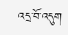འདྲ་བོ་འདུག